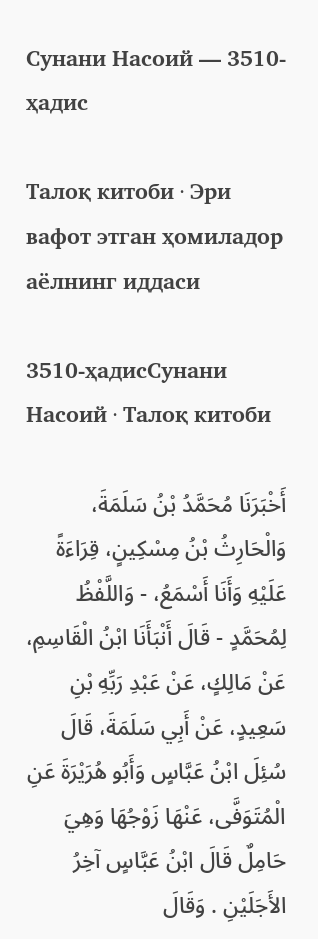Сунани Насоий — 3510-ҳадис

Талоқ китоби · Эри вафот этган ҳомиладор аёлнинг иддаси

3510-ҳадисСунани Насоий · Талоқ китоби

أَخْبَرَنَا مُحَمَّدُ بْنُ سَلَمَةَ، وَالْحَارِثُ بْنُ مِسْكِينٍ، قِرَاءَةً عَلَيْهِ وَأَنَا أَسْمَعُ، - وَاللَّفْظُ لِمُحَمَّدٍ - قَالَ أَنْبَأَنَا ابْنُ الْقَاسِمِ، عَنْ مَالِكٍ، عَنْ عَبْدِ رَبِّهِ بْنِ سَعِيدٍ، عَنْ أَبِي سَلَمَةَ، قَالَ سُئِلَ ابْنُ عَبَّاسٍ وَأَبُو هُرَيْرَةَ عَنِ الْمُتَوَفَّى، عَنْهَا زَوْجُهَا وَهِيَ حَامِلٌ قَالَ ابْنُ عَبَّاسٍ آخِرُ الأَجَلَيْنِ . وَقَالَ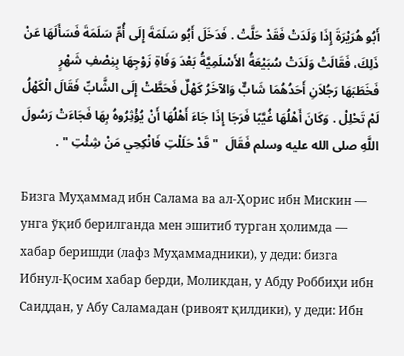أَبُو هُرَيْرَةَ إِذَا وَلَدَتْ فَقَدْ حَلَّتْ . فَدَخَلَ أَبُو سَلَمَةَ إِلَى أُمِّ سَلَمَةَ فَسَأَلَهَا عَنْ ذَلِكَ، فَقَالَتْ وَلَدَتْ سُبَيْعَةُ الأَسْلَمِيَّةُ بَعْدَ وَفَاةِ زَوْجِهَا بِنِصْفِ شَهْرٍ فَخَطَبَهَا رَجُلاَنِ أَحَدُهُمَا شَابٌّ وَالآخَرُ كَهْلٌ فَحَطَّتْ إِلَى الشَّابِّ فَقَالَ الْكَهْلُ لَمْ تَحْلِلْ . وَكَانَ أَهْلُهَا غُيَّبًا فَرَجَا إِذَا جَاءَ أَهْلُهَا أَنْ يُؤْثِرُوهُ بِهَا فَجَاءَتْ رَسُولَ اللَّهِ صلى الله عليه وسلم فَقَالَ  " قَدْ حَلَلْتِ فَانْكِحِي مَنْ شِئْتِ " .

Бизга Муҳаммад ибн Салама ва ал-Ҳорис ибн Мискин — унга ўқиб берилганда мен эшитиб турган ҳолимда — хабар беришди (лафз Муҳаммадники), у деди: бизга Ибнул-Қосим хабар берди, Моликдан, у Абду Роббиҳи ибн Саиддан, у Абу Саламадан (ривоят қилдики), у деди: Ибн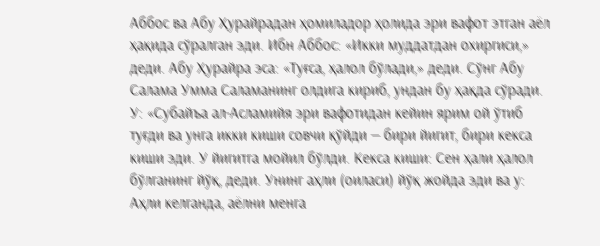Аббос ва Абу Ҳурайрадан ҳомиладор ҳолида эри вафот этган аёл ҳақида сўралган эди. Ибн Аббос: «Икки муддатдан охиргиси,» деди. Абу Ҳурайра эса: «Туғса, ҳалол бўлади,» деди. Сўнг Абу Салама Умма Саламанинг олдига кириб, ундан бу ҳақда сўради. У: «Субайъа ал-Асламийя эри вафотидан кейин ярим ой ўтиб туғди ва унга икки киши совчи қўйди — бири йигит, бири кекса киши эди. У йигитга мойил бўлди. Кекса киши: Сен ҳали ҳалол бўлганинг йўқ, деди. Унинг аҳли (оиласи) йўқ жойда эди ва у: Аҳли келганда, аёлни менга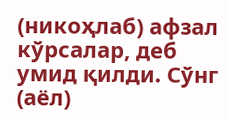(никоҳлаб) афзал кўрсалар, деб умид қилди. Сўнг (аёл)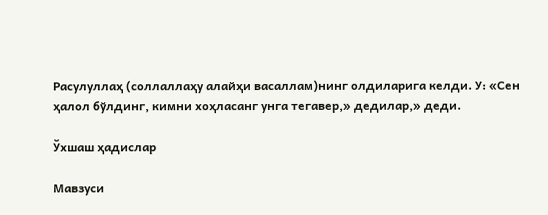Расулуллаҳ (соллаллаҳу алайҳи васаллам)нинг олдиларига келди. У: «Сен ҳалол бўлдинг, кимни хоҳласанг унга тегавер,» дедилар,» деди.

Ўхшаш ҳадислар

Мавзуси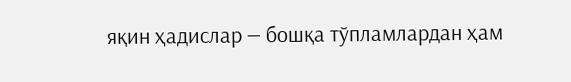яқин ҳадислар — бошқа тўпламлардан ҳам